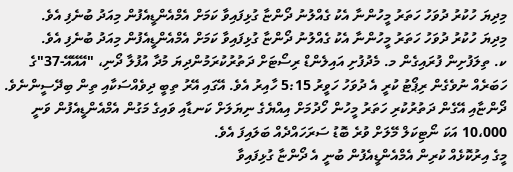މިދިޔަ ހުކުރު ދުވަހު ހަތަރު މީހުންނާ އެކު ގެއްލުނު ދޯންޏާ ގުޅިފައިވާ ކަމަށް އެމްއެންޑީއެފުން މިއަދު ބުނެފި އެވެ.
މިދިޔަ ހުކުރު ދުވަހު ހަތަރު މީހުންނާ އެކު ގެއްލުނު ދޯންޏާ ގުޅިފައިވާ ކަމަށް އެމްއެންޑީއެފުން މިއަދު ބުނެފި އެވެ.
ކ. ތިލަފުށިން ފުރައިގެން މ. މެދުފުށި އައިލެންޑް ރިސޯޓަށް ދަތުރުކުރަމުންދިޔަ މުދާ އުފުލާ ދޯނި، "އޭއޭއޭ-37"ގެ ހަބަރެއް ނުވެގެން ރިޕޯޓު ކުރީ އެ ދުވަހު ހަވީރު 5:15 ހާއިރު އެވެ. އޭގައި އޭރު ތިބީ ދިވެއްސަކާއި ތިން ބިދޭސީންނެވެ.
ދޯންޏާއި އޭގެން ދަތުރުކުރި ހަތަރު މީހުން ހޯދުމަށް އިއްޔެގެ ނިޔަލަށް ކަނޑާއި ވައިގެ މަގުން އެމްއެންޑީއެފުން ވަނީ 10،000 އަކަ ނޯޓިކަލް މޭލަށް ވުރެ ބޮޑު ސަރަހައްދެއް ބަލައިފަ އެވެ.
މީގެ އިރުކޮޅެއް ކުރިން އެމްއެންޑީއެފުން ބުނީ އެ ދޯންޏާ ގުޅިފައިވާ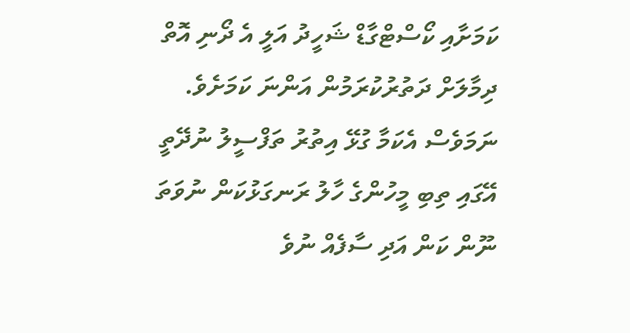ކަމަށާއި ކޯސްޓްގާޑް ޝަހީދު އަލީ އެ ދޯނި އޮތް ދިމާލަށް ދަތުރުކުރަމުން އަންނަ ކަމަށެވެ.
ނަމަވެސް އެކަމާ ގުޅޭ އިތުރު ތަފްސީލު ނުދޭތީ އޭގައި ތިބި މީހުންގެ ހާލު ރަނގަޅުކަން ނުވަތަ ނޫން ކަން އަދި ސާފެއް ނުވެ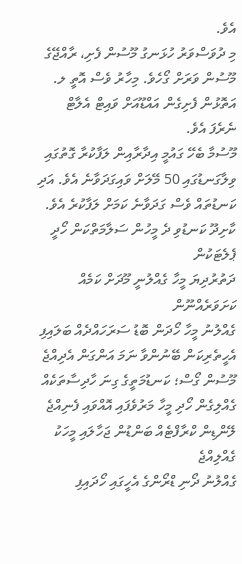އެވެ.
މި ދުވަސްވަރު ހުޅަނގު މޫސުން ފެށި، ރާއްޖޭގެ މޫސުން ވަރަށް ގޯހެވެ. މިހާރު ވެސް އޮތީ ލ. އަތޮޅުން ފެށިގެން އައްޑޫއަށް ވައިޓް އެލާޓް ނެރެފަ އެވެ.
މޫސުމާ ބެހޭ ގައުމީ އިދާރާއިން ލަފާކުރާ ގޮތުގައި ވިލާގަނޑުގައި 50 މޭލަށް ވައިގަދަވާނެ އެވެ. އަދި ކަނޑުތައް ވެސް ގަދަވާނެ ކަމަށް ލަފާކުރެ އެވެ.
ކާށިދޫ ކަނޑުވި ދެ މީހުން ސަލާމަތްކަން ހޯދީ ޕެލެޓަކުން
ދަތުރުދިޔަ މީހާ ގެއްލުނީ މޫދަށް ކަމެއް ކަށަވަރެއްނޫން
ގެއްލުނު މީހާ ހޯދަން ބޮޑު ސަރަހައްދެއް ބަލައިފި
އެހީތެރިކަން ބޭނުންވާ ނަމަ އަންގަން އެދިއްޖެ
މޫސުން ގޯސް؛ ކަނޑުމަތީގެ ގިނަ ހާދިސާތަކެއް
ގެއްލިގެން ހޯދި މީހާ މަރުވެފައި އޮއްވައި ފެނިއްޖެ
ލޭންޑިން ކްރާފްޓެއް ބަންޑުން ޖަހާލައި މީހަކު ގެއްލިއްޖެ
ގެއްލުނު ދޯނި ޑްރޯންގެ އެހީގައި ހޯދައިފި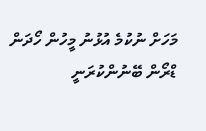މަހަށް ނުކުމެ އުޅުނު މީހުން ހޯދަން ޑްރޯން ބޭނުންކުރަނީ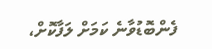ފެންބޮޑުވާނެ ކަމަށް ލަފާކޮށް،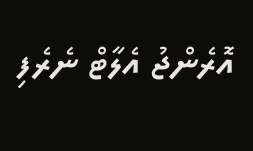އޮރެންޖު އެލާޓް ނެރެފި